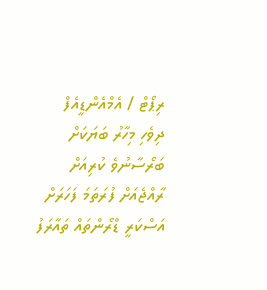ރިޕޯޓް / އެމްއެންޑީއެފް
ދިވެހި މިހާރު ބަޔަކަށް ބަރޯސާނުވެ ކުރިއަށް
ރާއްޖެއަށް ފުރަތަމަ ފަހަރަށް އަސްކަރީ ޑްރޯންތައް ތައާރަފު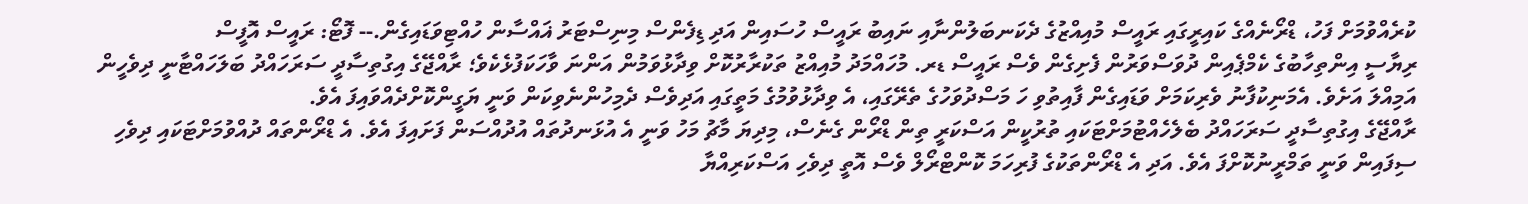ކުރެއްވުމަށް ފަހު، ޑްރޯނެއްގެ ކައިރީގައި ރައީސް މުއިއްޒުގެ ދެކަނބަލުންނާއި ނައިބު ރައީސް ހުސައިން އަދި ޑިފެންސް މިނިސްޓަރު ޣައްސާން ހުއްޓިވަޑައިގެން.-- ފޮޓޯ: ރައީސް އޮފީސް
ރިޔާސީ އިންތިހާބުގެ ކެމްޕެއިން ދުވަސްވަރުން ފެށިގެން ވެސް ރައީސް ޑރ. މުހައްމަދު މުއިއްޒު ތަކުރާރުކޮށް ވިދާޅުވަމުން އަންނަ ވާހަކަފުޅެކެވެ؛ ރާއްޖޭގެ އިގުތިސާދީ ސަރަހައްދު ބަލަހައްޓާނީ ދިވެހީން އަމިއްލަ އަށެވެ. އެމަނިކުފާނު ވެރިކަމަށް ވަޑައިގެން ފާއިތުވި ހަ މަސްދުވަހުގެ ތެރޭގައި، އެ ވިދާޅުވުމުގެ މަތީގައި އަދިވެސް ދެމިހުންނެވިކަން ވަނީ ޔަގީންކޮށްދެއްވައިފަ އެވެ.
ރާއްޖޭގެ އިގުތިސާދީ ސަރަހައްދު ބެލެހެއްޓުމަށްޓަކައި ތުރުކީން އަސްކަރީ ތިން ޑްރޯން ގެނެސް، މިދިޔަ މާޗު މަހު ވަނީ އެ އުޅަނދުތައް އުދުއްސަން ފަށައިފަ އެވެ. އެ ޑްރޯންތައް ދުއްވުމަށްޓަކައި ދިވެހި ސިފައިން ވަނީ ތަމްރީނުކޮށްފަ އެވެ. އަދި އެ ޑްރޯންތަކުގެ ފުރިހަމަ ކޮންޓްރޯލް ވެސް އޮތީ ދިވެހި އަސްކަރިއްޔާ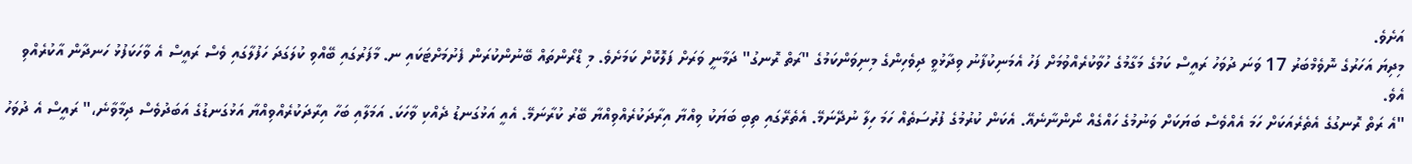އަށެވެ.
މިދިޔަ އަހަރުގެ ނޮވެމްބަރު 17 ވަނަ ދުވަހު ރައީސް ކަމުގެ މަގާމުގެ ހުވާކުރެއްވުމަށް ފަހު އެމަނިކުފާނު ވިދާޅުވީ ދިވެހިންގެ މިނިވަންކަމުގެ "ރަތް ރޮނގު" ދަމާނީ ވަރަށް ފަލޮކޮށް ކަމަށެވެ. މި ޑްރޯންތައް ބޭނުންކުރަން ފެށުމަށްޓަކައި ނ. މާފަރުގައި ބޭއްވި ކުލަގަދަ ހަފުލާގައި ވެސް ރައީސް އެ ވާހަކަފުޅު ހަނދާން އާކުރެއްވި އެވެ.
"އެ ރަތް ރޮނގުގެ އެތެރެއަކަށް ހަމަ އެއްވެސް ބަޔަކަށް ވަނުމުގެ ހައްގެއް ނޯންނާނެއޭ. އެކަން ކުރުމުގެ ފުރުސަތެއް ހަމަ ހިލާ ނުދޭނަމޭ. އެތެރޭގައި ތިބި ބަޔަކު ވިއްޔާ އިރާދަކުރެއްވިއްޔާ ބޭރު ކުރާނަމޭ. އެއީ އަޅުގަނޑު ދެއްކި ވާހަކަ. އަމަލާއި ބަހާ އިރާދަކުރެއްވިއްޔާ އަޅުގަނޑުގެ އަބަދުވެސް ދިމާވާނެ،" ރައީސް އެ ދުވަހު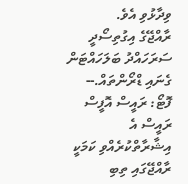ވިދާޅުވި އެވެ.
ރާއްޖޭގެ އިގުތިސޯދީ ސަރަހައްދު ބަލަހައްޓަން ގެނައި ޑްރޯންތައް.-- ފޮޓޯ: ރައީސް އޮފީސް
ރައީސް އެ އިޝާރާތްކުރެއްވި ކަމަކީ ރާއްޖޭގައި ތިބި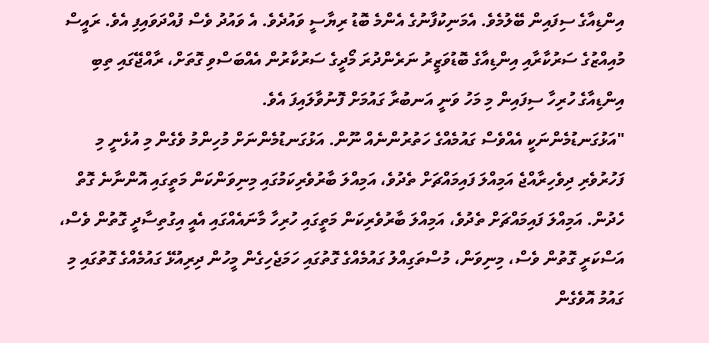އިންޑިއާގެ ސިފައިން ބޭލުމެވެ. އެމަނިކުފާނުގެ އެންމެ ބޮޑު ރިޔާސީ ވައުދެވެ. އެ ވައުދު ވެސް ފުއްދަވައިފި އެވެ. ރައީސް މުއިއްޒުގެ ސަރުކާރާއި އިންޑިއާގެ ބޮޑުވަޒީރު ނަރެންދުރަ މޯދީގެ ސަރުކާރުން އެއްބަސްވި ގޮތަށް، ރާއްޖޭގައި ތިބި އިންޑިއާގެ ހުރިހާ ސިފައިން މި މަހު ވަނީ އަނބުރާ ގައުމަށް ފޮނުވާލައިފަ އެވެ.
"އަޅުގަނޑުމެންނަކީ އެއްވެސް ގައުމެއްގެ ހަތުރުންނެއް ނޫން. އަޅުގަނޑުމެންނަށް މުހިންމު ވެގެން މި އުޅެނީ މި ފަހުރުވެރި ދިވެހިރާއްޖެ އަމިއްލަ ފައިމައްޗަށް ތެދުވެ، އަމިއްލަ ބާރުވެރިކަމުގައި މިނިވަންކަން މަތީގައި އޮންނާނެ ގޮތް ހެދުން. އަމިއްލަ ފައިމައްޗަށް ތެދުވެ، އަމިއްލަ ބާރުވެރިކަން މަތީގައި ހުރިހާ މާނައެއްގައި އެއީ އިގުތިސާދީ ގޮތުން ވެސް، އަސްކަރީ ގޮތުން ވެސް، މިނިވަން، މުސްތަގިއްލު ގައުމެއްގެ ގޮތުގައި ހަމަޖެހިގެން މީހުން ދިރިއުޅޭ ގައުމެއްގެ ގޮތުގައި މި ގައުމު އޮވެގެން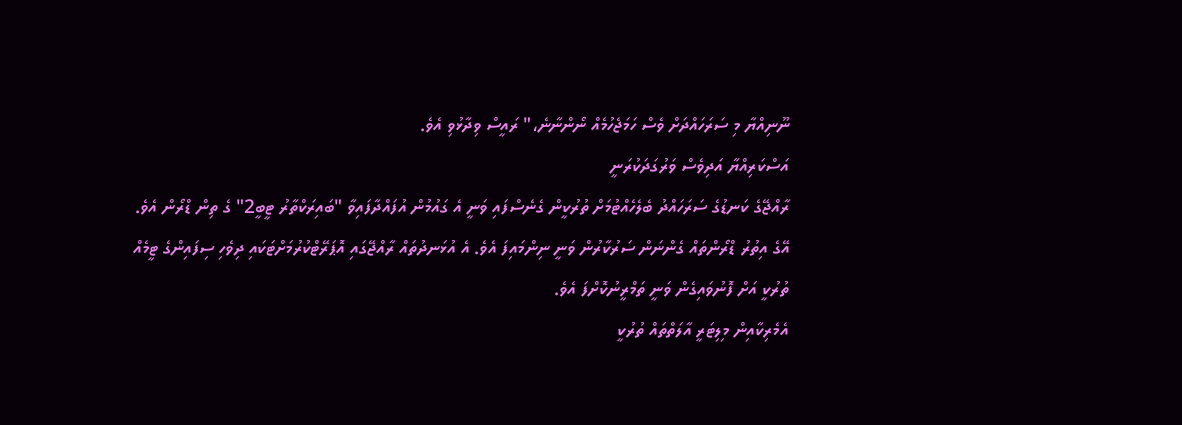ނޫނިއްޔާ މި ސަރަހައްދަށް ވެސް ހަމަޖެހުމެއް ނޯންނާނެ،" ރައީސް ވިދާޅުވި އެވެ.
އަސްކަރިއްޔާ އަދިވެސް ވަރުގަދަކުރަނީ
ރާއްޖޭގެ ކަނޑުގެ ސަރަހައްދު ބެލެހެއްޓުމަށް ތުރުކީން ގެނެސްފައި ވަނީ އެ ގައުމުން އުފައްދާފައިވާ "ބައިރަކްތާރު ޓީބީ2" ގެ ތިން ޑްރޯން އެވެ. އޭގެ އިތުރު ޑްރޯންތައް ގެންނަން ސަރުކާރުން ވަނީ ނިންމައިފަ އެވެ. އެ އުޅަނދުތައް ރާއްޖޭގައި އޮޕަރޭޓްކުރުމަށްޓަކައި ދިވެހި ސިފައިންގެ ޓީމެއް ތުރުކީ އަށް ފޮނުވައިގެން ވަނީ ތަމްރީނުކޮށްފަ އެވެ.
އެމެރިކާއިން މިލިޓަރީ އާލަތްތައް ތުރުކީ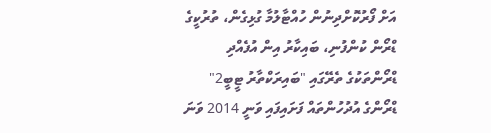އަށް ފޯރުކޮށްދިނުން ހުއްޓާލުމާ ގުޅިގެން، ތުރުކީގެ ޑްރޯން ކުންފުނި، ބައިކާރު އިން އުފެއްދި ޑްރޯންތަކުގެ ތެރޭގައި "ބައިރަކްތާރު ޓީބީ2" ޑްރޯންގެ އުދުހުންތައް ފަށައިފައި ވަނީ 2014 ވަނަ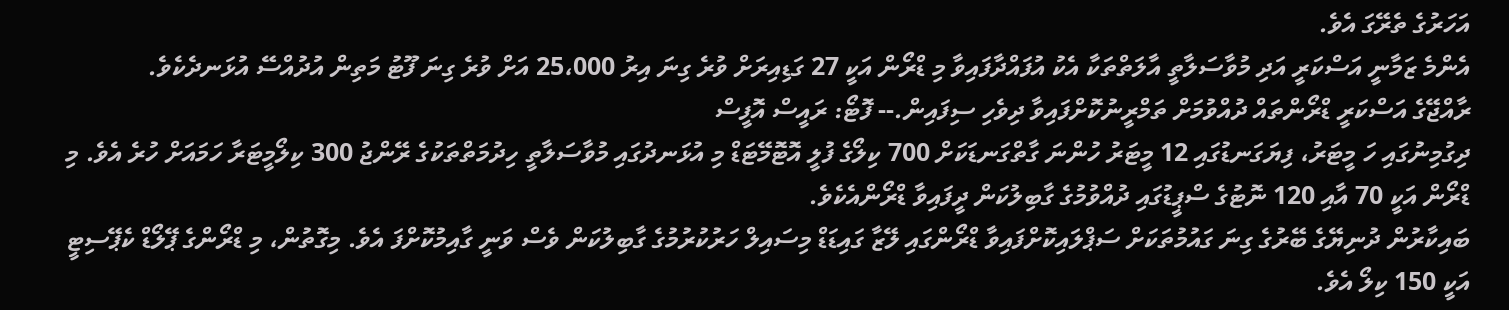އަހަރުގެ ތެރޭގަ އެވެ.
އެންމެ ޒަމާނީ އަސްކަރީ އަދި މުވާސަލާތީ އާލަތްތަކާ އެކު އުފައްދާފައިވާ މި ޑްރޯން އަކީ 27 ގަޑިއިރަށް ވުރެ ގިނަ އިރު 25،000 އަށް ވުރެ ގިނަ ފޫޓު މަތިން އުދުއްސޭ އުޅަނދެކެވެ.
ރާއްޖޭގެ އަސްކަރީ ޑްރޯންތައް ދުއްވުމަށް ތަމްރީނުކޮށްފައިވާ ދިވެހި ސިފައިން.-- ފޮޓޯ: ރައީސް އޮފީސް
ދިގުމިނުގައި ހަ މީޓަރު، ފިޔަގަނޑުގައި 12 މީޓަރު ހުންނަ ގާތްގަނޑަކަށް 700 ކިލޯގެ ފުލީ އޮޓޮމޭޓަޑް މި އުޅަނދުގައި މުވާސަލާތީ ހިދުމަތްތަކުގެ ރޭންޖު 300 ކިލޯމީޓަރާ ހަމައަށް ހުރެ އެވެ. މި ޑްރޯން އަކީ 70 އާއި 120 ނޮޓުގެ ސްޕީޑުގައި ދުއްވުމުގެ ގާބިލުކަން ދީފައިވާ ޑްރޯންއެކެވެ.
ބައިކާރުން ދުނިޔޭގެ ބޭރުގެ ގިނަ ގައުމުތަކަށް ސަޕްލައިކޮށްފައިވާ ޑްރޯންގައި ލޭޒާ ގައިޑަޑް މިސައިލް ހަރުކުރުމުގެ ގާބިލުކަން ވެސް ވަނީ ގާއިމުކޮށްފަ އެވެ. މިގޮތުން، މި ޑްރޯންގެ ޕޭލޯޑް ކެޕޭސިޓީ އަކީ 150 ކިލޯ އެވެ.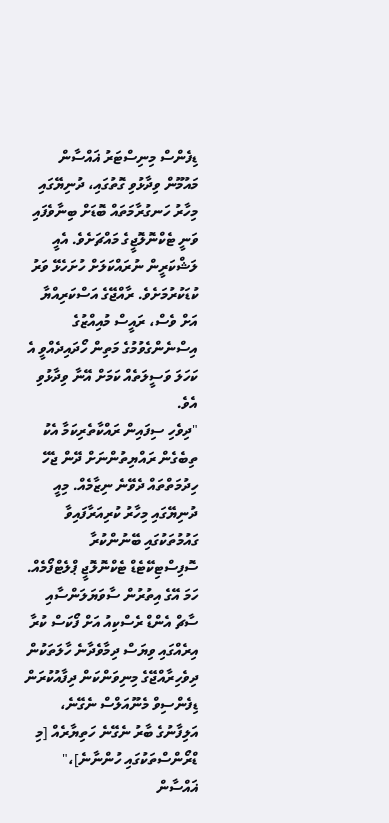ޑިފެންސް މިނިސްޓަރު ޣައްސާން މައުމޫން ވިދާޅުވި ގޮތުގައި، ދުނިޔޭގައި މިހާރު ހަނގުރާމަތައް ބޮޑަށް ބިނާވެފައި ވަނީ ޓެކްނޮލޮޖީގެ މައްޗަށެވެ. އެއީ ލަޝްކަރީން ނުރައްކަލަށް ހުށަހެޅޭ ވަރު ކުޑަކުރުމަށެވެ. ރާއްޖޭގެ އަސްކަރިއްޔާ އަށް ވެސް، ރައީސް މުއިއްޒުގެ އިސްނެންގެވުމުގެ މަތިން ހޯދައިދެއްވީ އެ ކަހަލަ ވަސީލަތެއް ކަމަށް އޭނާ ވިދާޅުވި އެވެ.
"ދިވެހި ސިފައިން ރައްކާތެރިކަމާ އެކު ތިބެގެން ރައްޔިތުންނަށް ދޭން ޖެހޭ ހިދުމަތްތައް ދެވޭނެ ނިޒާމެއް. މިއީ ދުނިޔޭގައި މިހާރު ކުރިއަރާފައިވާ ގައުމުތަކުގައި ބޭނުންކުރާ ސޮފިސްޓިކޭޓެޑް ޓެކްނޮލޮޖީ ޕްލެޓްފޯމެއް. ހަމަ އޭގެ އިތުރުން ސާވަޔަލަންސާއި ސާޗް އެންޑް ރެސްކިއު އަށް ފޯކަސް ކުރާ އިރެއްގައި ވިޔަސް ދިމާވެދާނެ ހާލަތަކުން ދިވެހިރާއްޖޭގެ މިނިވަންކަން ދިފާއުކުރަން ޑިފެންސިވް މެނޫއަލްސް ނެގޭނެ، އަލިފާނުގެ ބާރު ނެގޭނެ ހަތިޔާރެއް [މި ޑްރޯންސްތަކުގައި ހުންނާނެ]،" ޣައްސާން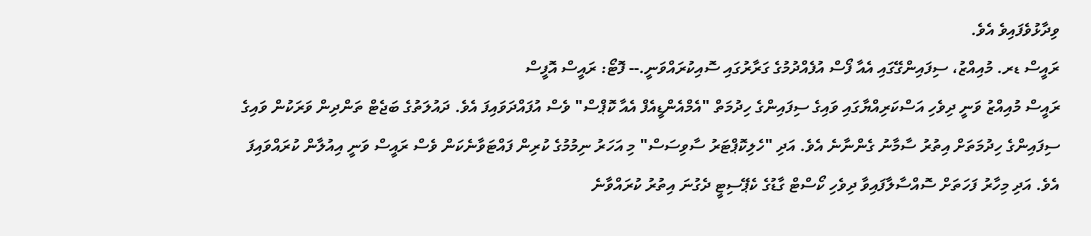ވިދާޅުވެފައިވެ އެވެ.
ރައީސް ޑރ. މުއިއްޒު، ސިފައިންގޭގައި އެއާ ފޯސް އުފެއްދުމުގެ ގަރާރުގައި ސޮއިކުރައްވަނީ.-- ފޮޓޯ: ރައީސް އޮފީސް
ރައީސް މުއިއްޒު ވަނީ ދިވެހި އަސްކަރިއްޔާގައި ވައިގެ ސިފައިންގެ ހިދުމަތް "އެމްއެންޑީއެފް އެއާ ކޮޕްސް" ވެސް އުފައްދަވައިފަ އެވެ. ދައުލަތުގެ ބަޖެޓް ތަންދިން ވަރަކުން ވައިގެ ސިފައިންގެ ހިދުމަތަށް އިތުރު ސާމާނު ގެންނާނެ އެވެ. އަދި "ހެލިކޮޕްޓަރު ސާވިސަސް" މި އަހަރު ނިމުމުގެ ކުރިން ފައްޓަވާނެކަން ވެސް ރައީސް ވަނީ އިއުލާން ކުރައްވައިފަ އެވެ. އަދި މިހާރު ފަހަތަށް ސޮއްސާލާފައިވާ ދިވެހި ކޯސްޓް ގާޑުގެ ކެޕޭސިޓީ ދެގުނަ އިތުރު ކުރައްވާނެ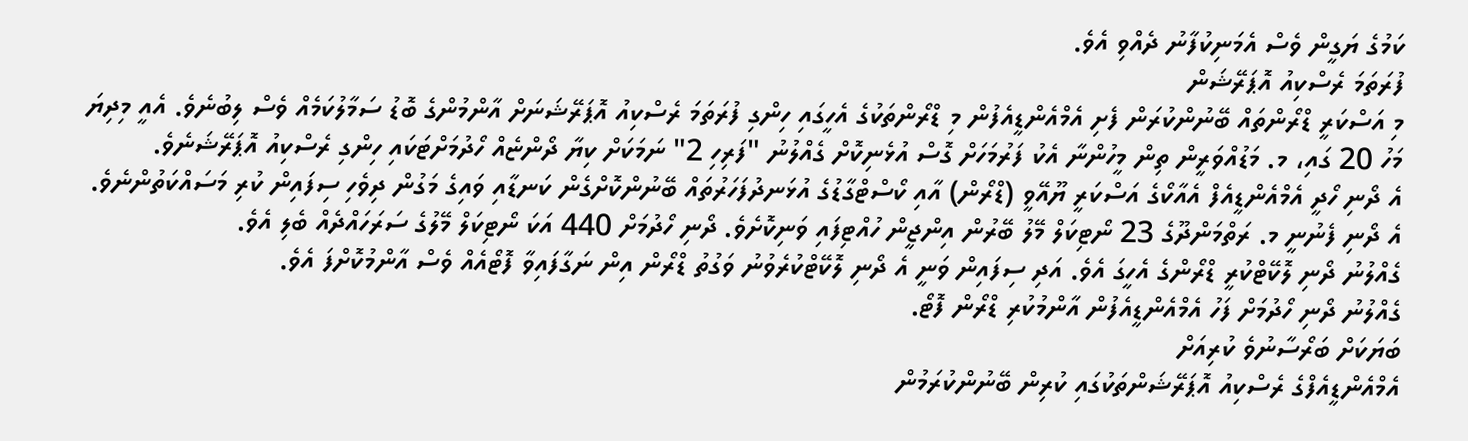ކަމުގެ ޔަގީން ވެސް އެމަނިކުފާނު ދެއްވި އެވެ.
ފުރަތަމަ ރެސްކިއު އޮޕަރޭޝަން
މި އަސްކަރީ ޑްރޯންތައް ބޭނުންކުރަން ފެށި އެމްއެންޑީއެފުން މި ޑްރޯންތަކުގެ އެހީގައި ހިންގި ފުރަތަމަ ރެސްކިއު އޮޕަރޭޝަނަށް އާންމުންގެ ބޮޑު ސަމާލުކަމެއް ވެސް ލިބުނެވެ. އެއީ މިދިޔަ މަހު 20 ގައި، މ. މަޑުއްވަރީން ތިން މީހުންނާ އެކު ފަރުމަހަށް ގޮސް އުޅެނިކޮށް ގެއްލުނު "ފަރިހި 2" ނަމަކަށް ކިޔާ ދޯންޏެއް ހޯދުމަށްޓަކައި ހިންގި ރެސްކިއު އޮޕަރޭޝަނެވެ.
އެ ދޯނި ހޯދީ އެމްއެންޑީއެފް އެއާކޯގެ އަސްކަރީ ޔޫއޭވީ (ޑްރޯން) އާއި ކޯސްޓްގާޑުގެ އުޅަނދުފަހަރުތައް ބޭނުންކޮށްގެން ކަނޑާއި ވައިގެ މަގުން ދިވެހި ސިފައިން ކުރި މަސައްކަތުންނެވެ. އެ ދޯނި ފެނުނީ މ. ރަތްމަންދޫގެ 23 ނޯޓިކަލް މޭލު ބޭރުން އިންޖީން ހުއްޓިފައި ވަނިކޮށެވެ. ދޯނި ހޯދުމަށް 440 އަކަ ނޯޓިކަލް މޭލުގެ ސަރަހައްދެއް ބެލި އެވެ.
ގެއްލުނު ދޯނި ލޮކޭޓްކުރީ ޑްރޯންގެ އެހީގަ އެވެ. އަދި ސިފައިން ވަނީ އެ ދޯނި ލޮކޭޓްކުރެވުނު ވަގުތު ޑްރޯން އިން ނަގާފައިވާ ފޮޓޯއެއް ވެސް އާންމުކޮށްފަ އެވެ.
ގެއްލުނު ދޯނި ހޯދުމަށް ފަހު އެމްއެންޑީއެފުން އާންމުކުރި ޑްރޯން ފޮޓޯ.
ބަޔަކަށް ބަރޯސާނުވެ ކުރިއަށް
އެމްއެންޑީއެފްގެ ރެސްކިއު އޮޕަރޭޝަންތަކުގައި ކުރިން ބޭނުންކުރަމުން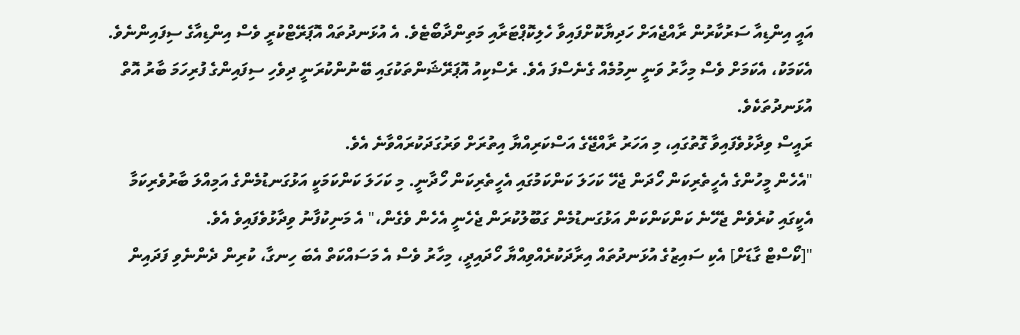އައީ އިންޑިއާ ސަރުކާރުން ރާއްޖެއަށް ހަދިޔާކޮށްފައިވާ ހެލިކޮޕްޓަރާއި މަތިންދާބޯޓެވެ. އެ އުޅަނދުތައް އޮޕަރޭޓްކުރީ ވެސް އިންޑިއާގެ ސިފައިންނެވެ. އެކަމަކު، އެކަމަށް ވެސް މިހާރު ވަނީ ނިމުމެއް ގެނެސްފަ އެވެ. ރެސްކިއު އޮޕަރޭޝަންތަކުގައި ބޭނުންކުރަނީ ދިވެހި ސިފައިންގެ ފުރިހަމަ ބާރު އޮތް އުޅަނދުތަކެވެ.
ރައީސް ވިދާޅުވެފައިވާ ގޮތުގައި، މި އަހަރު ރާއްޖޭގެ އަސްކަރިއްޔާ އިތުރަށް ވަރުގަދަކުރައްވާނެ އެވެ.
"އެހެން މީހުންގެ އެހީތެރިކަން ހޯދަން ޖެހޭ ކަހަލަ ކަންކަމުގައި އެހީތެރިކަން ހޯދާނީ. މި ކަހަލަ ކަންކަމަކީ އަޅުގަނޑުމެންގެ އަމިއްލަ ބާރުވެރިކަމާ އެކީގައި ކުރެވެން ޖެހޭނެ ކަންކަންކަން އަޅުގަނޑުމެން ގަބޫލުކުރަން ޖެހެނީ އެހެން ވެގެން،" އެ މަނިކުފާނު ވިދާޅުވެފައިވެ އެވެ.
"[ކޯސްޓް ގާޑަށް] އެކި ސައިޒުގެ އުޅަނދުތައް އިރާދަކުރެއްވިއްޔާ ހޯދައިދީ، މިހާރު ވެސް އެ މަސައްކަތް އެބަ ހިނގާ، ކުރިން ދެންނެވި ފަދައިން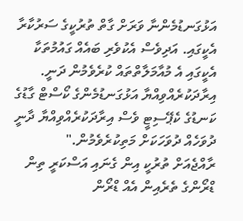އަޅުގަނޑުމެންނާ ވަރަށް ގާތް ތުރުކީގެ ސަރުކާރާ އެކީގައި. އަދިވެސް އެކުވެރި ބައެއް ގައުމުތަކާ އެކީގައި އެ މުއާމަލާތްތައް ކުރެވެމުން ދަނީ. އިރާދަކުރެއްވިއްޔާ އަޅުގަނޑުމެންގެ ކޯސްޓް ގާޑުގެ ކަނޑުގެ ކެޕޭސިޓީ ވެސް އިރާދަކުރެއްވިއްޔާ ދާނީ ދުވަހެއް ދުވަހަކަށް މަތިކުރެވެމުން."
ރާއްޖެއަށް ތުރުކީ އިން ގެނައި އަސްކަރީ ތިން ޑްރޯންގެ ތެރެއިން އެއް ޑްރޯން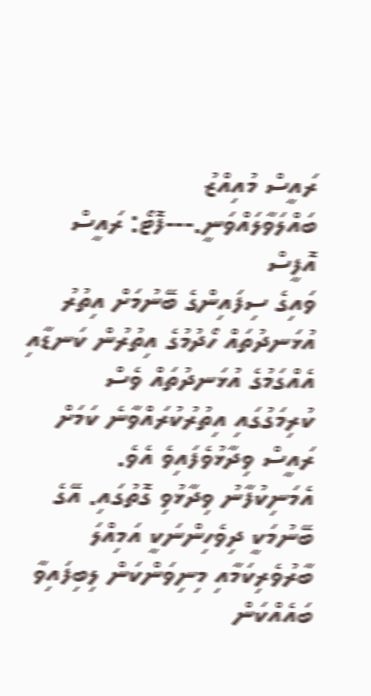ރައީސް މުއިއްޒު ބައްލަވާލައްވަނީ.---ފޮޓޯ: ރައީސް އޮފީސް
ވައިގެ ސިފައިންގެ ބޭނުމަށް އިތުރު އުޅަނދުތައް ހޯދުމުގެ އިތުރުން ކަނޑާއި އެއްގަމުގެ އުޅަނދުތައް ވެސް ކުރިމަގުގައި އިތުރުކުރައްވާނެ ކަމަށް ރައީސް ވިދާޅުވެފައިވެ އެވެ.
އެމަނިކުފާނު ވިދާޅުވި ގޮތުގައި. އޭގެ ބޭނުމަކީ ދިވެހިންނަކީ އަމިއްލަ ބާރުވެރިކަމާއި މިނިވަންކަން ލިބިފައިވާ ބައެއްކަން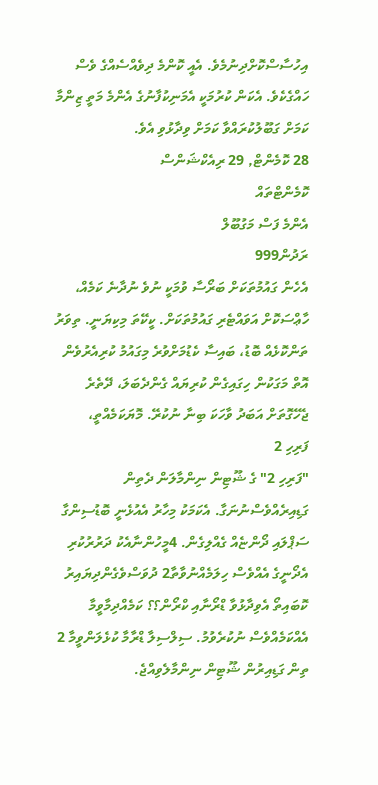އިހުސާސްކޮށްދިނުމެވެ. އެއީ ކޮންމެ ދިވެއްސެއްގެ ވެސް ހައްގެކެވެ. އެކަން ކުރުމަކީ އެމަނިކުފާނުގެ އެންމެ މަތީ ޒިންމާ ކަމަށް ގަބޫލުކުރައްވާ ކަމަށް ވިދާޅުވި އެވެ.
28 ކޮމެންޓް, 29 ރިއެކްޝަންސް
ކޮމެންޓްތައް
އެންމެ ފަސް މަގުބޫލް
ރަދުން999
އެހެން ގައުމުތަކަށް ބަރޯސާ ވުމަކީ ނުވެ ނުދާނެ ކަމެއް، ހާޢްސަކޮށް އަވައްޓެރި ގައުމުތަކަށް. ކީކޭތަ މިކިޔަނީ. ތިވަރު ތަންކޮޅެއް ބޮޑު، ބައިސާ ކެޑުމަށްވުރެ މިގައުމު ކުރިއެރުވެން އޮތް މަގަކުން ހިގައިގެން ކުރިޔައް ގެންދެބަލަ، ދޭތެރެ ޖެހޭގޮތަށް އަބަދު ވާހަކަ ބިނާ ނުކުރޭ. މޮޔަކަމެއްތީ،
ފަރިހި 2
"ފަރިހި 2" ގެ ޝޫޓިން ނިންމާލަން ދެތިން ގަޑިއިރެއްވެސްނުނަގާ. އެކަމަކު މިހާރު އެއުޅެނީ ބޮޑުސިންގާ ސަޕްލައި ދޯންޏެއް ގެއްލިގެން. 4މީހުންނާއެކު ދަރުރުކުރި އެދޯނީގެ އެއްވެސް ހިލަމެއްނުވާތާ2 ދުވަސްވެގެންދިޔައިރު ކޮބައިތޯ އެވިދާޅުވާ ޑްރޯނާއި ކްރޯން؟؟ ކަމެއްދިމާވީމާ އެއްކަމެއްވެސް ނުކުރެވުމު. ސިލްސިލާ ޑްރާމާ ކުޅެލަންވީމާ 2 ތިން ގަޑިއިރުން ޝޫޓިން ނިންމާލެވިއްޖެ.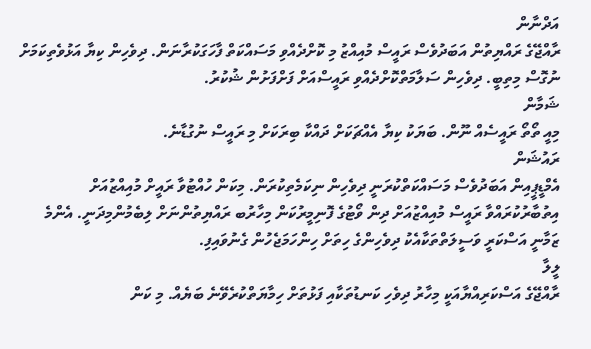އަދްނާން
ރާއްޖޭގެ ރައްޔިތުން އަބަދުވެސް ރައީސް މުއިއްޒު މި ކޮށްދެއްވި މަސައްކަތް ފާހަގަކުރާނަން. ދިވެހިން ކިޔާ އަޅުވެތިކަމަށް ނުގޮސް މިތިބީ. ދިވެހިން ސަލާމަތްކޮށްދެއްވި ރައީސްއަށް ފަށްފަށުން ޝުކުރު.
ޝަމާން
މިއީ ތޯތޯ ރައީސެއް ނޫން. ބަޔަކު ކިޔާ އެއްޗަކަށް ދައްކާ ބިރަކަށް މި ރައީސް ނުގުޑާނެ.
ރައުޝަން
އެމްޑީޕީއިން އަބަދުވެސް މަސައްކަތްކުރަނީ ދިވެހިން ނިކަމެތިކުރަން. މިކަން ހުއްޓުވާ ރައީށް މުއިއްޒުއަށް އިތުބާރުކުރައްވާ ރައީސް މުއިއްޒުއަށް ދިން ވޯޓުގެ ފޮނިމީރުކަން މިހާރުބ ރައްޔިތުންނަށް ލިބެމުންމިދަނީ. އެންމެ ޒަމާނީ އަސްކަރީ ވަސީލަތްތަކާއެކު ދިވެހިންގެ ހިތަށް ހިންހަމަޖެހުން ގެނުވައިފި.
ލީލާ
ރާއްޖޭގެ އަސްކަރިއްޔާއަކީ މިހާރު ދިވެހި ކަނޑުތަކާއި ފަޅުތަށް ހިމާޔަތްކުރެވޭނެ ބަޔެއް. މި ކަން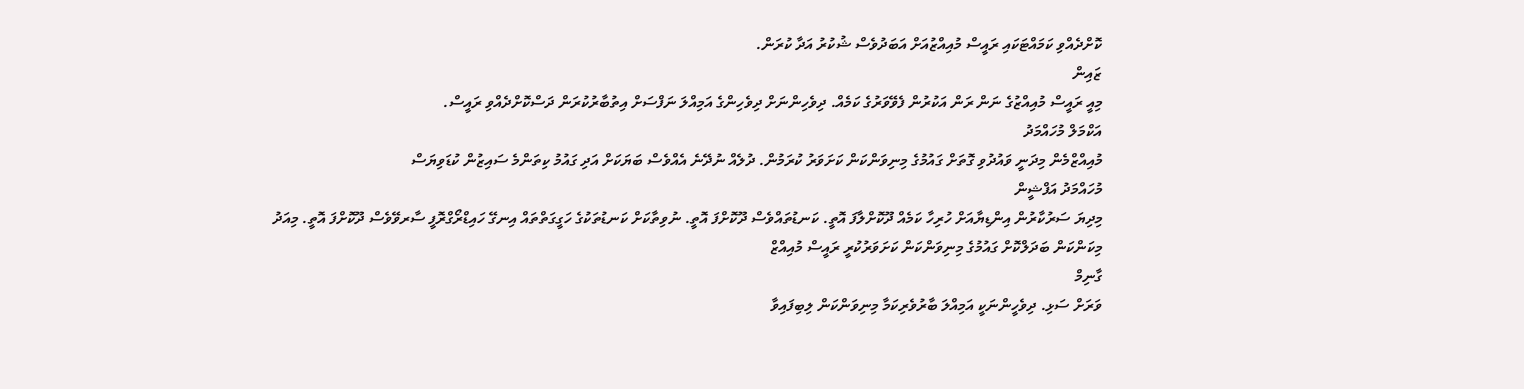ކޮށްދެއްވި ކަމައްޓަކައި ރައީސް މުއިއްޒުއަށް އަބަދުވެސް ޝުކުރު އަދާ ކުރަން.
ޒައިން
މިއީ ރައީސް މުއިއްޒުގެ ނަން ރަން އަކުރުން ފެވޭވަރުގެ ކަމެއް. ދިވެހިންނަށް ދިވެހިންގެ އަމިއްލަ ނަފްސަށް އިތުބާރުކުރަން ދަސްކޮށްދެއްވި ރައީސް.
އަކްމަލް މުހައްމަދު
މުއިއްޒްމެން މިދަނީ ވައުދުވި ގޮތަށް ގައުމުގެ މިނިވަންކަން ކަށަވަރު ކުރަމުން. ދުލެއް ނުދޭނެ އެއްވެސް ބަޔަކަށް އަދި ގައުމު ކިތަންމެ ސައިޒުން ކުޑަވިޔަސް
މުހައްމަދު އަފްޝީން
މިދިޔަ ސަރުކާރުން އިންޑިޔާއަށް ހުރިހާ ކަމެއް ދޫކޮށްލާފަ އޮތީ. ކަނޑުތައްވެސް ދޫކޮށްފަ އޮތީ. ނުވިތާކަށް ކަނޑުތަކުގެ ހަގީގަތްތައް އިނގޭ ހައިޑްރޯގްރޮފީ ސާރވޭވެސް ދޫކޮށްފަ އޮތީ. މިއަދު މިކަންކަން ބަދަލްކޮށް ގައުމުގެ މިނިވަންކަން ކަށަވަރުކުރީ ރައީސް މުއިއްޒް
ގާނިމް
ވަރަށް ސަޅި. ދިވެހީންނަކީ އަމިއްލަ ބާރުވެރިކަމާ މިނިވަންކަން ލިބިފައިވާ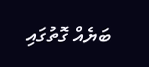ބަޔެއް ގޮތުގައި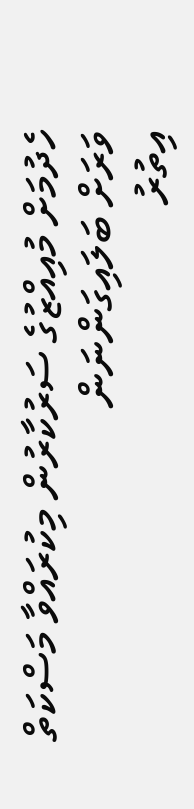ހެދުމަށް މުއިއްޒުގެ ސަރުކާރުން މިކުރައްވާ މަސްކަތް ވަރަށް ބަލައިގަންނަން
އިތުރު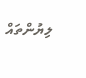ލިޔުންތައް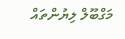މަގްބޫލް ލިޔުންތައް